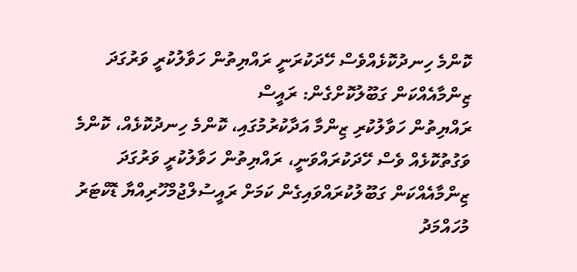ކޮންމެ ހިނދުކޮޅެއްވެސް ހޭދަކުރަނީ ރައްޔިތުން ހަވާލުކުރީ ވަރުގަދަ ޒިންމާއެއްކަން ގަބޫލުކޮށްގެން: ރައީސް
ރައްޔިތުން ހަވާލުކުރި ޒިންމާ އަދާކުރުމުގައި، ކޮންމެ ހިނދުކޮޅެއް، ކޮންމެ ވަގުތުކޮޅެއް ވެސް ހޭދަކުރައްވަނީ، ރައްޔިތުން ހަވާލުކުރީ ވަރުގަދަ ޒިންމާއެއްކަން ގަބޫލުކުރައްވައިގެން ކަމަށް ރައީސުލްޖުމްހޫރިއްޔާ ޑޮކްޓަރު މުހައްމަދު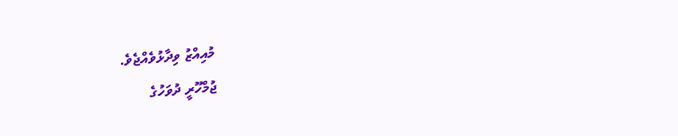މުއިއްޒު ވިދާޅުވެއްޖެވެ.
ޖުމްހޫރީ ދުވަހުގެ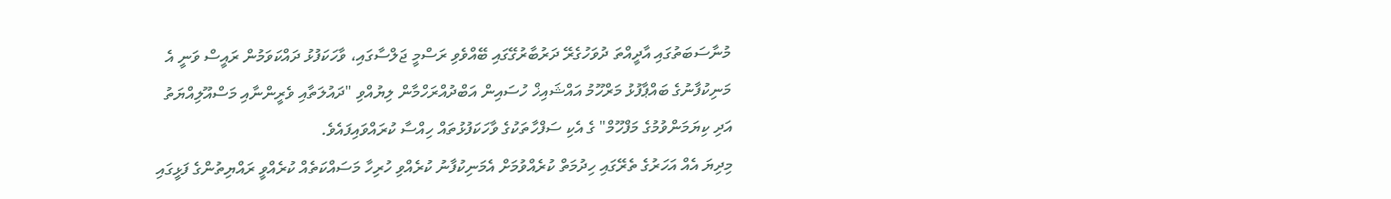މުނާސަބަތުގައި އާދީއްތަ ދުވަހުގެރޭ ދަރުބާރުގޭގައި ބޭއްވެވި ރަސްމީ ޖަލްސާގައި، ވާހަކަފުޅު ދައްކަވަމުން ރައީސް ވަނީ އެ މަނިކުފާނުގެ ބައްޕާފުޅު މަރްހޫމު އައްޝައިޚް ހުސައިން އަބްދުއްރަހްމާން ލިޔުއްވި "ދައުލަތާއި ވެރީންނާއި މަސްއޫލިއްޔަތު އަދި ކިޔަމަންވުމުގެ މަފްހޫމް" ގެ އެކި ސަފްހާތަކުގެ ވާހަކަފުޅުތައް ހިއްސާ ކުރައްވައިފައެވެ.
މިދިޔަ އެއް އަހަރުގެ ތެރޭގައި ހިދުމަތް ކުރެއްވުމަށް އެމަނިކުފާނު ކުރެއްވި ހުރިހާ މަސައްކަތެއް ކުރެއްވީ ރައްޔިތުންގެ ފަޅީގައި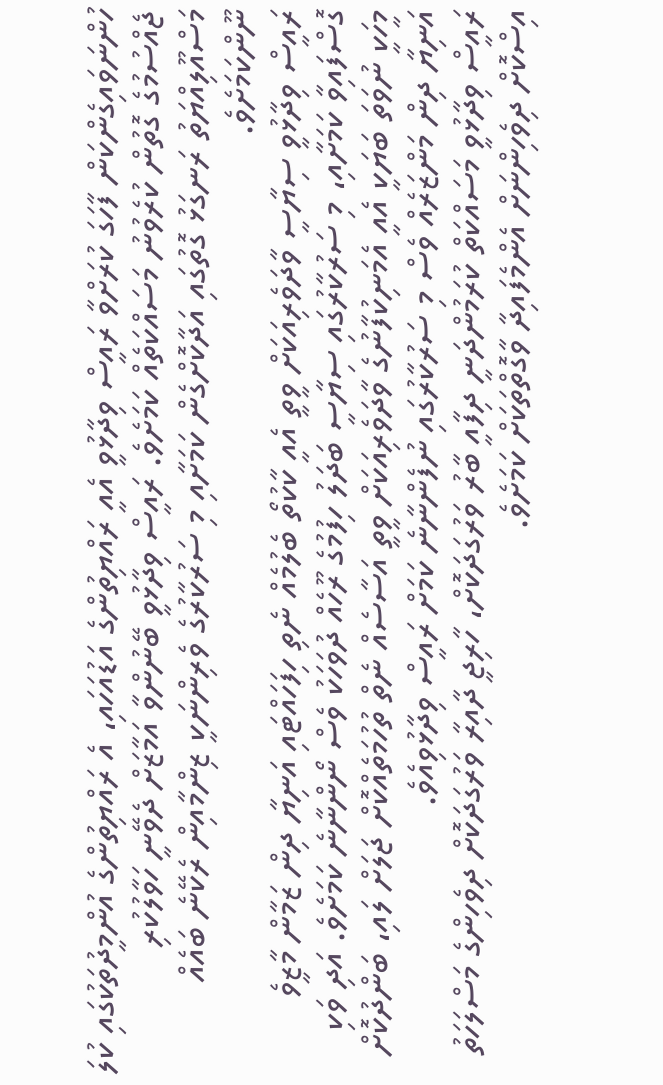ހުންނަވައިގެންކަން ފާހަގަ ކުރަށްވާ ރައީސް ވިދާޅުވީ އެއީ ރައްޔިތުންގެ އަޑުއަހައި، އެ ރައްޔިތުންގެ އުންމީދުތަކުގައި ކުލަ ޖެއްސުމުގެ ގޮތުން ކުރެވުނު މަސައްކަތެއް ކަމަށެވެ. ރައީސް ވިދާޅުވީ ބޭނުންވާ އަމާޒަށް ދެވޭނީ ހަވާލުކުރި މަސްއޫލިއްޔަތު ރަނގަޅު ގޮތުގައި އަދާކޮށްގެން ކަމަށާއި މި ސަރުކާރުގެ ވެރިންނަކީ ޒިންމާއިން ރެކޭނެ ބައެއް ނޫންކަމަށެވެ.
ރައީސް ވިދާޅުވީ ސިޔާސީ ވާދަވެރިއަކަށް ވީތީ އެއީ ކާކުތޯ ބެލުމެއް ނެތި ހިފަހައްޓައި އަނިޔާ ދިން ޒަމާން މާޒީވެ ގޮސްފައިވާ ކަމަށާއި، މި ސަރުކާރުގައި ސިޔާސީ ބަދަލު ހިފުމުގެ ރޫހެއް ދުވަހަކު ވެސް ނޯންނާނެ ކަމަށެވެ. އަދި ވަކި މީހަކީ ނުވަތަ ބަޔަކީ އެއީ އެމަނިކުފާނުގެ ވާދަވެރިއަކަށް ވީތީ އަސާސެއް ނެތް ތުހުމަތެއްކޮށް ޖަލަށް ލައި، ބަންދުކޮށް އަނިޔާ ދިން މަންޒަރެއް ވެސް މި ސަރުކާރުގައި ނުފެންނާނެ ކަމަށް ރައީސް ވިދާޅުވިއެވެ.
ރައީސް ވިދާޅުވީ މަސައްކަތް ކުރަމުންދަނީ ދިފާއީ ބާރު ވަރުގަދަކޮށް، ހާރިޖީ ދާއިރާ ވަރުގަދަކޮށް ދިވެހިންގެ މަސްލަހަތު އިސްކޮށް ދިވެހިންނަށް އެންމެފައިދާ ވާގޮތްތަކަށް ކަމަށެވެ.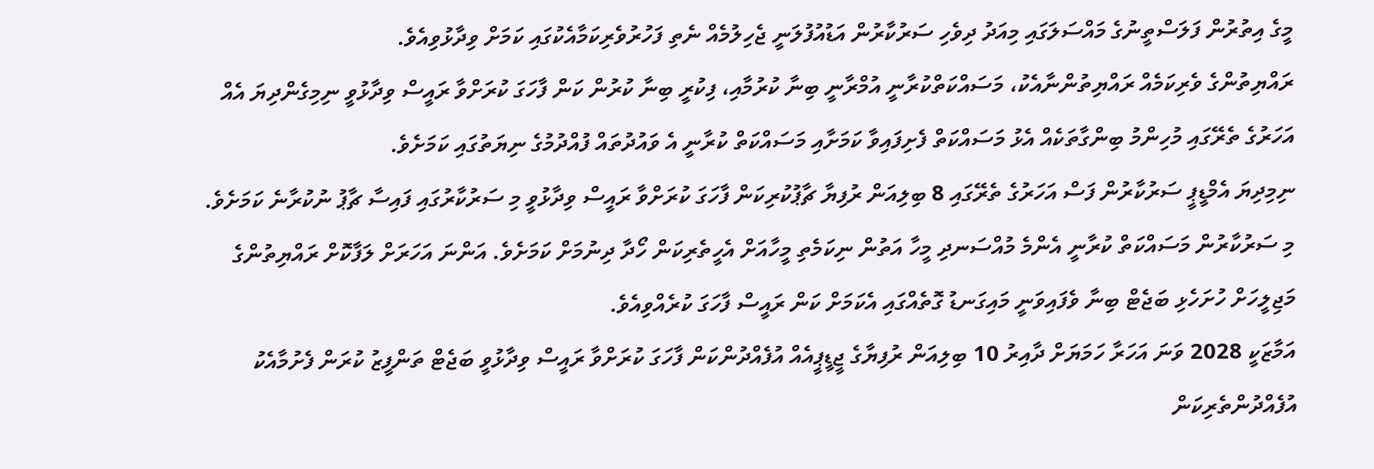މީގެ އިތުރުން ފަލަސްތީނުގެ މައްސަލަގައި މިއަދު ދިވެހި ސަރުކާރުން އަޑުއުފުލަނީ ޖެހިލުމެއް ނެތި ފަހުރުވެރިކަމާއެކުގައި ކަމަށް ވިދާޅުވިއެވެ.
ރައްޔިތުންގެ ވެރިކަމެއް ރައްޔިތުންނާއެކު، މަސައްކަތްކުރާނީ އުމްރާނީ ބިނާ ކުރުމާއި، ފިކުރީ ބިނާ ކުރުން ކަން ފާހަގަ ކުރަށްވާ ރައީސް ވިދާޅުވީ ނިމިގެންދިޔަ އެއް އަހަރުގެ ތެރޭގައި މުހިންމު ބިންގާތަކެއް އެޅު މަސައްކަތް ފެށިފައިވާ ކަމަށާއި މަސައްކަތް ކުރާނީ އެ ވައުދުތައް ފުއްދުމުގެ ނިޔަތުގައި ކަމަށެވެ.
ނިމިދިޔަ އެމްޑީޕީ ސަރުކާރުން ފަސް އަހަރުގެ ތެރޭގައި 8 ބިލިއަން ރުފިޔާ ޗާޕުކުރިކަން ފާހަގަ ކުރަށްވާ ރައީސް ވިދާޅުވީ މި ސަރުކާރުގައި ފައިސާ ޗާޕު ނުކުރާނެ ކަމަށެވެ. މި ސަރުކާރުން މަސައްކަތް ކުރާނީ އެންމެ މުއްސަނދި މީހާ އަތުން ނިކަމެތި މީހާއަށް އެހީތެރިކަން ހޯދާ ދިނުމަށް ކަމަށެވެ. އަންނަ އަހަރަށް ލަފާކޮށް ރައްޔިތުންގެ މަޖިލީހަށް ހުށަހެޅި ބަޖެޓް ބިނާ ވެފައިވަނީ މައިގަނޑު ގޮތެއްގައި އެކަމަށް ކަން ރައީސް ފާހަގަ ކުރެއްވިއެވެ.
އަމާޒަކީ 2028 ވަނަ އަހަރާ ހަމަޔަށް ދާއިރު 10 ބިލިއަން ރުފިޔާގެ ޖީޑީޕީއެއް އުފެއްދުންކަން ފާހަގަ ކުރަށްވާ ރައީސް ވިދާޅުވީ ބަޖެޓް ތަންފީޒު ކުރަން ފެށުމާއެކު އުފެއްދުންތެރިކަން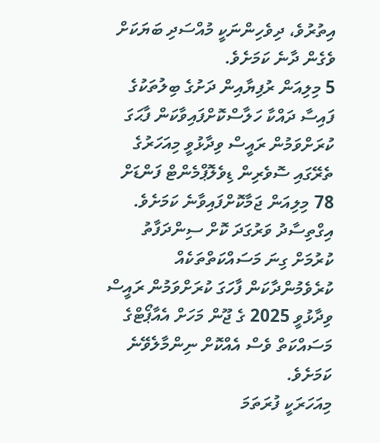އިތުރުވެ، ދިވެހިންނަކީ މުއްސަދި ބަޔަކަށް ވެގެން ދާނެ ކަމަށެވެ.
5 މިލިއަން ރުފިޔާއިން ދަށުގެ ބިލުތަކުގެ ފައިސާ ދައްކާ ހަލާސްކޮށްފައިވާކަން ފާޙަގަ ކުރަށްވަމުން ރައީސް ވިދާޅުވީ މިއަހަރުގެ ތެރޭގައި ސޮވެރިން ޑިވެލޮޕްމެންޓް ފަންޑަށް 78 މިލިއަން ޖަމާކޮށްފައިވާނެ ކަމަށެވެ.
އިގްތިސާދު ވަރުގަދަ ކޮށް ސިންދަފާތު ކުރުމަށް ގިނަ މަސައްކަތްތަކެއް ކުރެވެމުންދާކަން ފާހަގަ ކުރަށްވަމުން ރައީސް ވިދާޅުވީ 2025 ގެ ޖޫން މަހަށް އެއާޕޯޓްގެ މަސައްކަތް ވެސް އެއްކޮށް ނިންމާލެވޭނެ ކަމަށެވެ.
މިއަހަރަކީ ފުރަތަމަ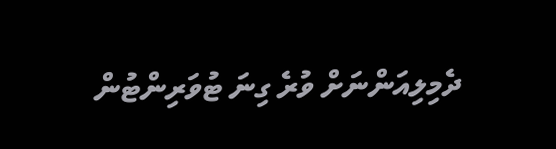ދެމިލިއަންނަށް ވުރެ ގިނަ ޓުވަރިންޓުން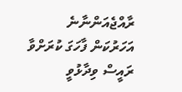ރާއްޖެއަންނާނެ އަހަރުކަން ފާހަގަ ކުރަށްވާ ރައީސް ވިދާޅުވީ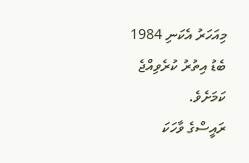މިއަހަރު އެކަނި 1984 ބެޑު އިތުރު ކުރެވިއްޖެ ކަމަށެވެ.
ރައީސްގެ ވާހަކަ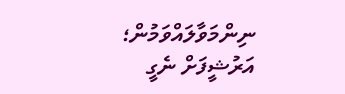ނިންމަވާލައްވަމުން؛
އަރުޝީފަށް ނެގީ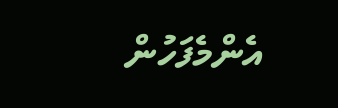އެންމެފަހުން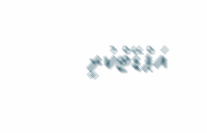އަޕްޑޭޓްކުރީ